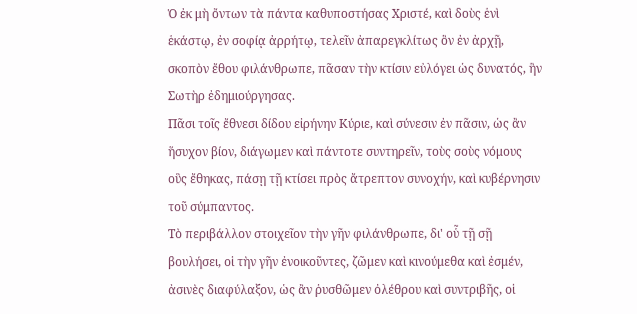Ὁ ἐκ μὴ ὄντων τὰ πάντα καθυποστήσας Χριστέ, καὶ δοὺς ἑνὶ ἑκάστῳ, ἐν σοφίᾳ ἀρρήτῳ, τελεῖν ἀπαρεγκλίτως ὃν ἐν ἀρχῇ, σκοπὸν ἔθου φιλάνθρωπε, πᾶσαν τὴν κτίσιν εὐλόγει ὡς δυνατός, ἣν Σωτὴρ ἐδημιούργησας.
Πᾶσι τοῖς ἔθνεσι δίδου εἰρήνην Κύριε, καὶ σύνεσιν ἐν πᾶσιν, ὡς ἂν ἥσυχον βίον, διάγωμεν καὶ πάντοτε συντηρεῖν, τοὺς σοὺς νόμους οὓς ἔθηκας, πάσῃ τῇ κτίσει πρὸς ἄτρεπτον συνοχήν, καὶ κυβέρνησιν τοῦ σύμπαντος.
Τὸ περιβάλλον στοιχεῖον τὴν γῆν φιλάνθρωπε, δι' οὗ τῇ σῇ βουλήσει, οἱ τὴν γῆν ἐνοικοῦντες, ζῶμεν καὶ κινούμεθα καὶ ἐσμέν, ἀσινὲς διαφύλαξον, ὡς ἂν ῥυσθῶμεν ὀλέθρου καὶ συντριβῆς, οἱ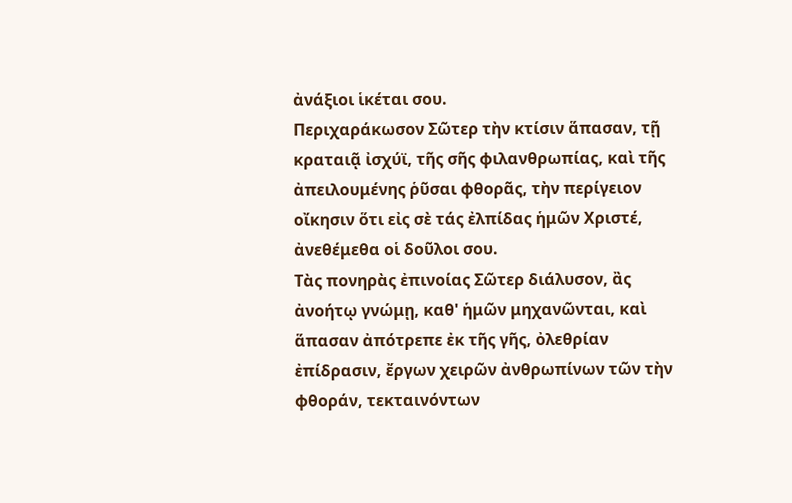ἀνάξιοι ἱκέται σου.
Περιχαράκωσον Σῶτερ τὴν κτίσιν ἅπασαν, τῇ κραταιᾷ ἰσχύϊ, τῆς σῆς φιλανθρωπίας, καὶ τῆς ἀπειλουμένης ῥῦσαι φθορᾶς, τὴν περίγειον οἴκησιν ὅτι εἰς σὲ τάς ἐλπίδας ἡμῶν Χριστέ, ἀνεθέμεθα οἱ δοῦλοι σου.
Τὰς πονηρὰς ἐπινοίας Σῶτερ διάλυσον, ἂς ἀνοήτῳ γνώμῃ, καθ' ἡμῶν μηχανῶνται, καὶ ἅπασαν ἀπότρεπε ἐκ τῆς γῆς, ὀλεθρίαν ἐπίδρασιν, ἔργων χειρῶν ἀνθρωπίνων τῶν τὴν φθοράν, τεκταινόντων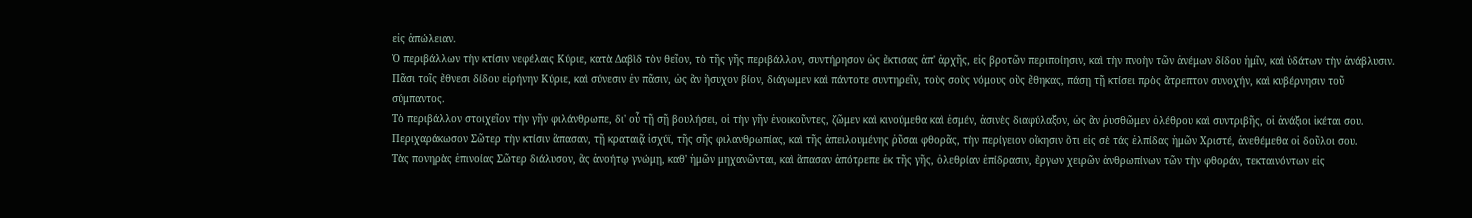εἰς ἀπώλειαν.
Ὁ περιβάλλων τὴν κτίσιν νεφέλαις Κύριε, κατὰ Δαβὶδ τὸν θεῖον, τὸ τῆς γῆς περιβάλλον, συντήρησον ὡς ἔκτισας ἀπ' ἀρχῆς, εἰς βροτῶν περιποίησιν, καὶ τὴν πνοὴν τῶν ἀνέμων δίδου ἡμῖν, καὶ ὑδάτων τὴν ἀνάβλυσιν.
Πᾶσι τοῖς ἔθνεσι δίδου εἰρήνην Κύριε, καὶ σύνεσιν ἐν πᾶσιν, ὡς ἂν ἥσυχον βίον, διάγωμεν καὶ πάντοτε συντηρεῖν, τοὺς σοὺς νόμους οὓς ἔθηκας, πάσῃ τῇ κτίσει πρὸς ἄτρεπτον συνοχήν, καὶ κυβέρνησιν τοῦ σύμπαντος.
Τὸ περιβάλλον στοιχεῖον τὴν γῆν φιλάνθρωπε, δι' οὗ τῇ σῇ βουλήσει, οἱ τὴν γῆν ἐνοικοῦντες, ζῶμεν καὶ κινούμεθα καὶ ἐσμέν, ἀσινὲς διαφύλαξον, ὡς ἂν ῥυσθῶμεν ὀλέθρου καὶ συντριβῆς, οἱ ἀνάξιοι ἱκέται σου.
Περιχαράκωσον Σῶτερ τὴν κτίσιν ἅπασαν, τῇ κραταιᾷ ἰσχύϊ, τῆς σῆς φιλανθρωπίας, καὶ τῆς ἀπειλουμένης ῥῦσαι φθορᾶς, τὴν περίγειον οἴκησιν ὅτι εἰς σὲ τάς ἐλπίδας ἡμῶν Χριστέ, ἀνεθέμεθα οἱ δοῦλοι σου.
Τὰς πονηρὰς ἐπινοίας Σῶτερ διάλυσον, ἂς ἀνοήτῳ γνώμῃ, καθ' ἡμῶν μηχανῶνται, καὶ ἅπασαν ἀπότρεπε ἐκ τῆς γῆς, ὀλεθρίαν ἐπίδρασιν, ἔργων χειρῶν ἀνθρωπίνων τῶν τὴν φθοράν, τεκταινόντων εἰς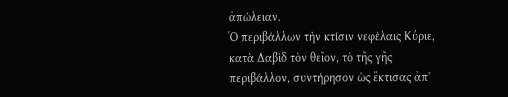ἀπώλειαν.
Ὁ περιβάλλων τὴν κτίσιν νεφέλαις Κύριε, κατὰ Δαβὶδ τὸν θεῖον, τὸ τῆς γῆς περιβάλλον, συντήρησον ὡς ἔκτισας ἀπ'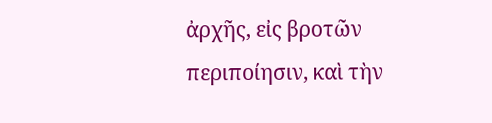ἀρχῆς, εἰς βροτῶν περιποίησιν, καὶ τὴν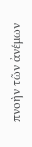πνοὴν τῶν ἀνέμων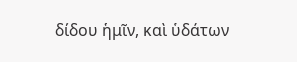δίδου ἡμῖν, καὶ ὑδάτων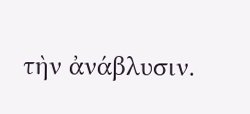τὴν ἀνάβλυσιν.